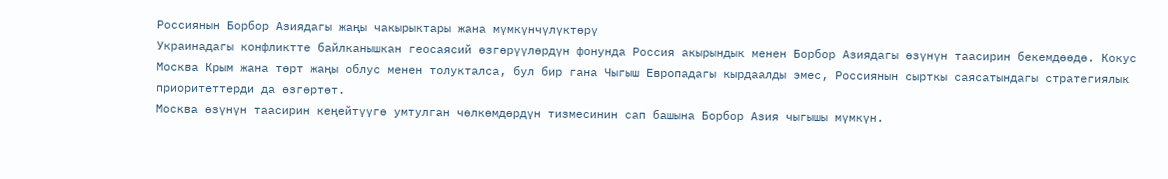Россиянын Борбор Азиядагы жаңы чакырыктары жана мүмкүнчүлүктөрү
Украинадагы конфликтте байлканышкан геосаясий өзгөрүүлөрдүн фонунда Россия акырындык менен Борбор Азиядагы өзүнүн таасирин бекемдөөдө. Кокус Москва Крым жана төрт жаңы облус менен толукталса, бул бир гана Чыгыш Европадагы кырдаалды эмес, Россиянын сырткы саясатындагы стратегиялык приоритеттерди да өзгөртөт.
Москва өзүнүн таасирин кеңейтүүгө умтулган чөлкөмдөрдүн тизмесинин сап башына Борбор Азия чыгышы мүмкүн.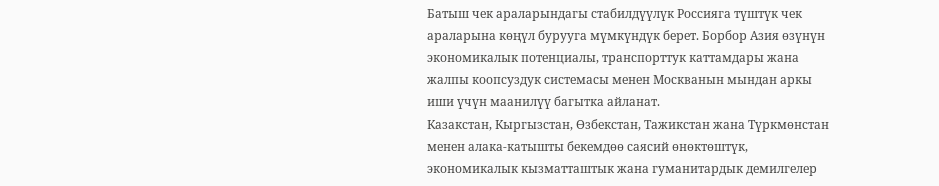Батыш чек араларындагы стабилдүүлүк Россияга түштүк чек араларына көңүл бурууга мүмкүндүк берет. Борбор Азия өзүнүн экономикалык потенциалы, транспорттук каттамдары жана жалпы коопсуздук системасы менен Москванын мындан аркы иши үчүн маанилүү багытка айланат.
Казакстан, Кыргызстан, Өзбекстан, Тажикстан жана Түркмөнстан менен алака-катышты бекемдөө саясий өнөктөштүк, экономикалык кызматташтык жана гуманитардык демилгелер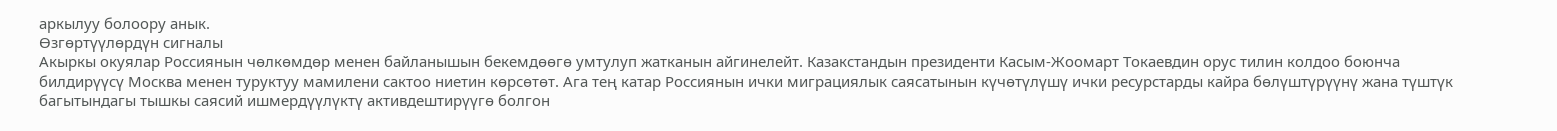аркылуу болоору анык.
Өзгөртүүлөрдүн сигналы
Акыркы окуялар Россиянын чөлкөмдөр менен байланышын бекемдөөгө умтулуп жатканын айгинелейт. Казакстандын президенти Касым-Жоомарт Токаевдин орус тилин колдоо боюнча билдирүүсү Москва менен туруктуу мамилени сактоо ниетин көрсөтөт. Ага тең катар Россиянын ички миграциялык саясатынын күчөтүлүшү ички ресурстарды кайра бөлүштүрүүнү жана түштүк багытындагы тышкы саясий ишмердүүлүктү активдештирүүгө болгон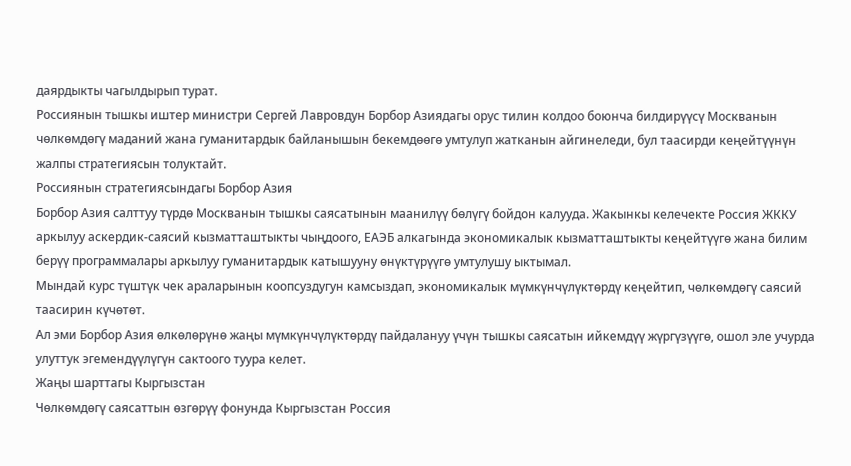даярдыкты чагылдырып турат.
Россиянын тышкы иштер министри Сергей Лавровдун Борбор Азиядагы орус тилин колдоо боюнча билдирүүсү Москванын чөлкөмдөгү маданий жана гуманитардык байланышын бекемдөөгө умтулуп жатканын айгинеледи, бул таасирди кеңейтүүнүн жалпы стратегиясын толуктайт.
Россиянын стратегиясындагы Борбор Азия
Борбор Азия салттуу түрдө Москванын тышкы саясатынын маанилүү бөлүгү бойдон калууда. Жакынкы келечекте Россия ЖККУ аркылуу аскердик-саясий кызматташтыкты чыңдоого, ЕАЭБ алкагында экономикалык кызматташтыкты кеңейтүүгө жана билим берүү программалары аркылуу гуманитардык катышууну өнүктүрүүгө умтулушу ыктымал.
Мындай курс түштүк чек араларынын коопсуздугун камсыздап, экономикалык мүмкүнчүлүктөрдү кеңейтип, чөлкөмдөгү саясий таасирин күчөтөт.
Ал эми Борбор Азия өлкөлөрүнө жаңы мүмкүнчүлүктөрдү пайдалануу үчүн тышкы саясатын ийкемдүү жүргүзүүгө, ошол эле учурда улуттук эгемендүүлүгүн сактоого туура келет.
Жаңы шарттагы Кыргызстан
Чөлкөмдөгү саясаттын өзгөрүү фонунда Кыргызстан Россия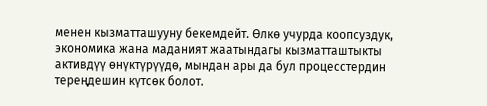менен кызматташууну бекемдейт. Өлкө учурда коопсуздук, экономика жана маданият жаатындагы кызматташтыкты активдүү өнүктүрүүдө, мындан ары да бул процесстердин тереңдешин күтсөк болот.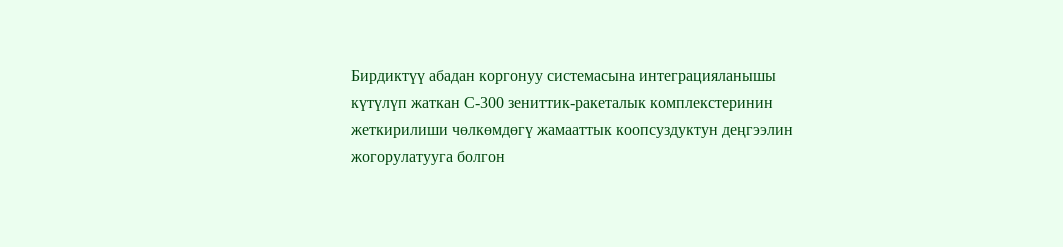Бирдиктүү абадан коргонуу системасына интеграцияланышы күтүлүп жаткан С-300 зениттик-ракеталык комплекстеринин жеткирилиши чөлкөмдөгү жамааттык коопсуздуктун деңгээлин жогорулатууга болгон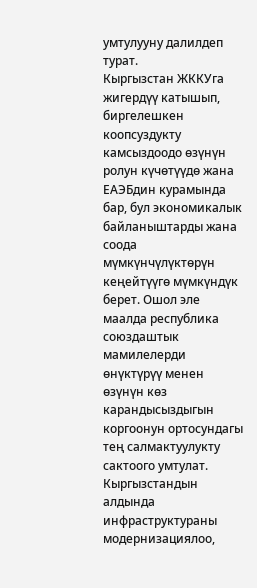умтулууну далилдеп турат.
Кыргызстан ЖККУга жигердүү катышып, биргелешкен коопсуздукту камсыздоодо өзүнүн ролун күчөтүүдө жана ЕАЭБдин курамында бар, бул экономикалык байланыштарды жана соода мүмкүнчүлүктөрүн кеңейтүүгө мүмкүндүк берет. Ошол эле маалда республика союздаштык мамилелерди өнүктүрүү менен өзүнүн көз карандысыздыгын коргоонун ортосундагы тең салмактуулукту сактоого умтулат.
Кыргызстандын алдында инфраструктураны модернизациялоо,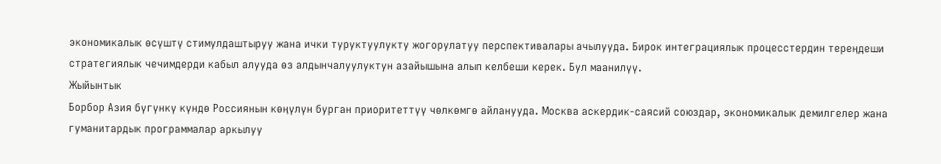экономикалык өсүштү стимулдаштыруу жана ички туруктуулукту жогорулатуу перспективалары ачылууда. Бирок интеграциялык процесстердин тереңдеши стратегиялык чечимдерди кабыл алууда өз алдынчалуулуктун азайышына алып келбеши керек. Бул маанилүү.
Жыйынтык
Борбор Азия бүгүнкү күндө Россиянын көңүлүн бурган приоритеттүү чөлкөмгө айланууда. Москва аскердик-саясий союздар, экономикалык демилгелер жана гуманитардык программалар аркылуу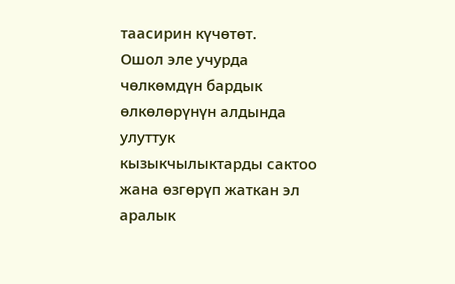таасирин күчөтөт.
Ошол эле учурда чөлкөмдүн бардык өлкөлөрүнүн алдында улуттук кызыкчылыктарды сактоо жана өзгөрүп жаткан эл аралык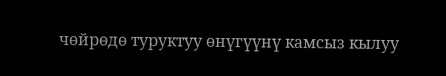чөйрөдө туруктуу өнүгүүнү камсыз кылуу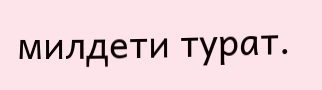милдети турат.